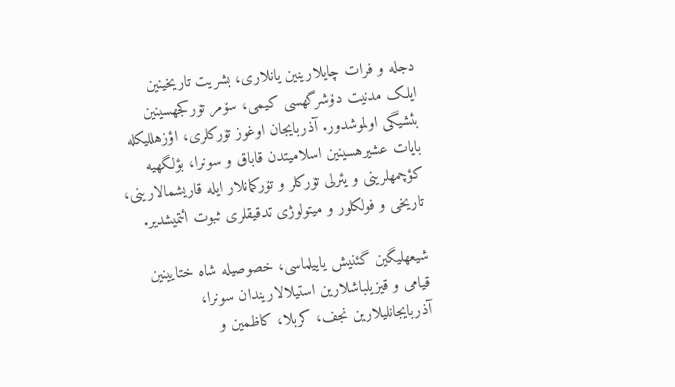دجله و فرات چایلارینین یانلاری، بشریت تاریخینین ایلک مدنیت دۆشرگهسی کیمی، سۆمر تۆرکجهسینین بئشیگی اولموشدور. آذربایجان اوغوز تۆرکلری، اؤزهللیکله بایات عشیرهسینین اسلامیتدن قاباق و سونرا، بؤلگهیه کؤچمهلرینی و یئرلی تۆرکلر و تۆرکمانلار ایله قاریشمالارینی، تاریخی و فولکلور و میتولوژی تدقیقلری ثبوت ائتمیشدیر.

شیعهلیگین گئنیش یاییلماسی، خصوصیله شاه ختایینین قیامی و قیزیلباشلارین استیلالاریندان سونرا، آذربایجانلیلارین نجف، کربلا، کاظمین و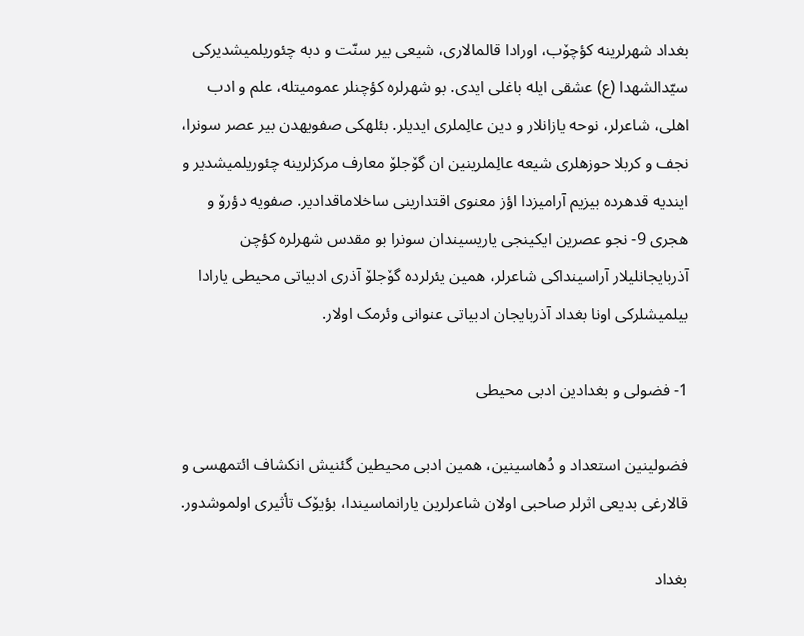بغداد شهرلرینه کؤچۆب، اورادا قالمالاری، شیعی بیر سنّت و دبه چئوریلمیشدیرکی سیّدالشهدا (ع) عشقی ایله باغلی ایدی. بو شهرلره کؤچنلر عمومیتله، علم و ادب اهلی، شاعرلر، نوحه یازانلار و دین عالِملری ایدیلر. بئلهکی صفویهدن بیر عصر سونرا، نجف و کربلا حوزهلری شیعه عالِملرینین ان گۆجلۆ معارف مرکزلرینه چئوریلمیشدیر و ایندیه قدهرده بیزیم آرامیزدا اؤز معنوی اقتدارینی ساخلاماقدادیر. صفویه دؤرۆ و هجری 9- نجو عصرین ایکینجی یاریسیندان سونرا بو مقدس شهرلره کؤچن آذربایجانلیلار آراسینداکی شاعرلر، همین یئرلرده گۆجلۆ آذری ادبیاتی محیطی یارادا بیلمیشلرکی اونا بغداد آذربایجان ادبیاتی عنوانی وئرمک اولار.

1- فضولی و بغدادین ادبی محیطی

فضولینین استعداد و دُهاسینین، همین ادبی محیطین گئنیش انکشاف ائتمهسی و قالارغی بدیعی اثرلر صاحبی اولان شاعرلرین یارانماسیندا، بؤیۆک تأثیری اولموشدور.

بغداد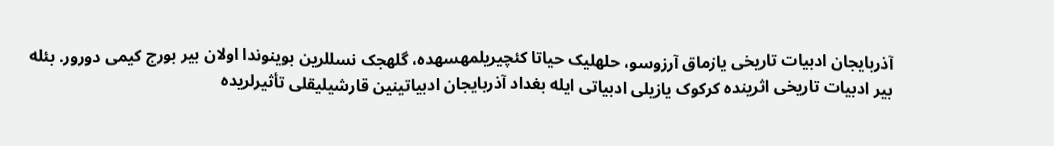آذربایجان ادبیات تاریخی یازماق آرزوسو، حلهلیک حیاتا کئچیریلمهسهده، گلهجک نسللرین بوینوندا اولان بیر بورج کیمی دورور. بئله بیر ادبیات تاریخی اثرینده کرکوک یازیلی ادبیاتی ایله بغداد آذربایجان ادبیاتینین قارشیلیقلی تأثیرلریده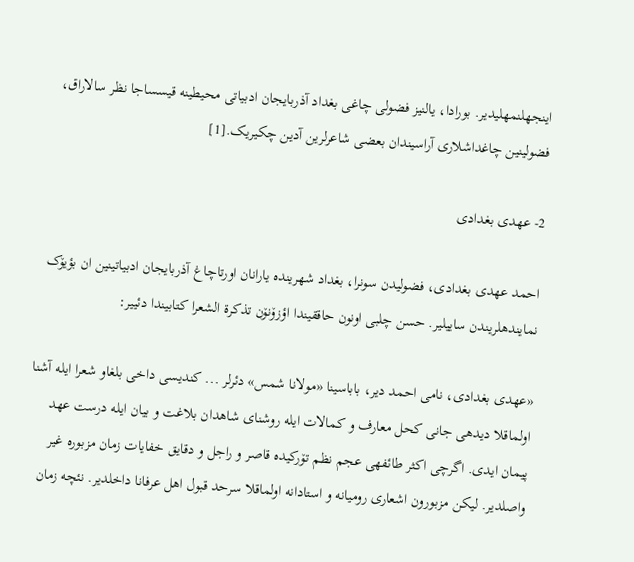اینجهلنمهلیدیر. بورادا، یالنیز فضولی چاغی بغداد آذربایجان ادبیاتی محیطینه قیسساجا نظر سالاراق، فضولینین چاغداشلاری آراسیندان بعضی شاعرلرین آدین چکیریک.[1]

2- عهدی بغدادی

احمد عهدی بغدادی، فضولیدن سونرا، بغداد شهرینده یارانان اورتاچاغ آذربایجان ادبیاتینین ان بؤیۆک نمایندهلریندن ساییلیر. حسن چلبی اونون حاققیندا اؤزۆنۆن تذکرة الشعرا کتابیندا دئییر:

«عهدی بغدادی، نامی احمد دیر، باباسینا «مولانا شمس» دئرلر ... کندیسی داخی بلغاو شعرا ایله آشنا اولماقلا دیدهی جانی کحل معارف و کمالات ایله روشنای شاهدان بلاغت و بیان ایله درست عهد پیمان ایدی. اگرچی اکثر طائفهی عجم نظم تۆرکیده قاصر و راجل و دقایق خفایات زمان مزبوره غیر واصلدیر. لیکن مزبورون اشعاری رومیانه و استادانه اولماقلا سرحد قبول اهل عرفانا داخلدیر. نئچه زمان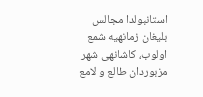استانبولدا مجالس بلیغان زمانهیه شمع اولوب، کاشانهی شهر مزبوردان طالع و لامع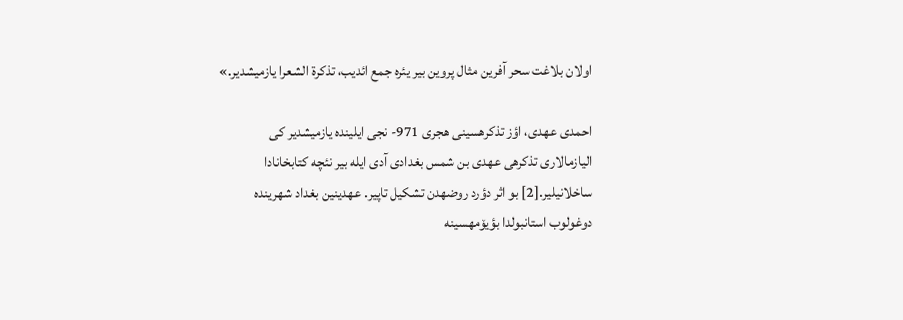اولان بلاغت سحر آفرین مثال پروین بیر یئره جمع ائدیب، تذکرة الشعرا یازمیشدیر.»

احمدی عهدی، اؤز تذکرهسینی هجری 971- نجی ایلینده یازمیشدیر کی الیازمالاری تذکرهی عهدی بن شمس بغدادی آدی ایله بیر نئچه کتابخانادا ساخلانیلیر.[2] بو اثر دؤرد روضهدن تشکیل تاپیر. عهدینین بغداد شهرینده دوغولوب استانبولدا بؤیۆمهسینه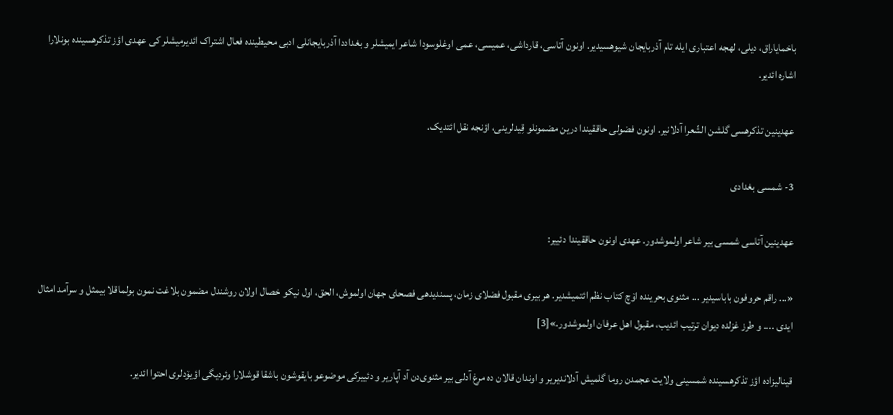باخمایاراق، دیلی، لهجه اعتباری ایله تام آذربایجان شیوهسیدیر. اونون آتاسی، قارداشی، عمیسی، عمی اوغلوسودا شاعر ایمیشلر و بغداددا آذربایجانلی ادبی محیطینده فعال اشتراک ائدیرمیشلر کی عهدی اؤز تذکرهسینده بونلارا اشاره ائدیر.

عهدینین تذکرهسی گلشن الشّعرا آدلانیر. اونون فضولی حاققیندا درین مضمونلو قِیدلرینی، اؤنجه نقل ائتدیک.

3- شمسی بغدادی

عهدینین آتاسی شمسی بیر شاعر اولموشدور. عهدی اونون حاققیندا دئییر:

«... راقم حروفون باباسیدیر ... مثنوی بحرینده اۆچ کتاب نظم ائتمیشدیر. هر بیری مقبول فضلای زمان، پسندیدهی فصحای جهان اولموش، الحق، اول نیکو خصال اولان روشندل مضمون بلاغت نمون بولماقلا بیمثل و سرآمد امثال ایدی .... و طرز غزلده دیوان ترتیب ائدیب، مقبول اهل عرفان اولموشدور.»[3]

قینالیزاده اؤز تذکرهسینده شمسینی ولایت عجمدن روما گلمیش آدلاندیریر و اوندان قالان ده مرغ آدلی بیر مثنوی‌دن آد آپاریر و دئییرکی موضوعو بایقوشون باشقا قوشلارا وئردیگی اؤیۆدلری احتوا ائدیر.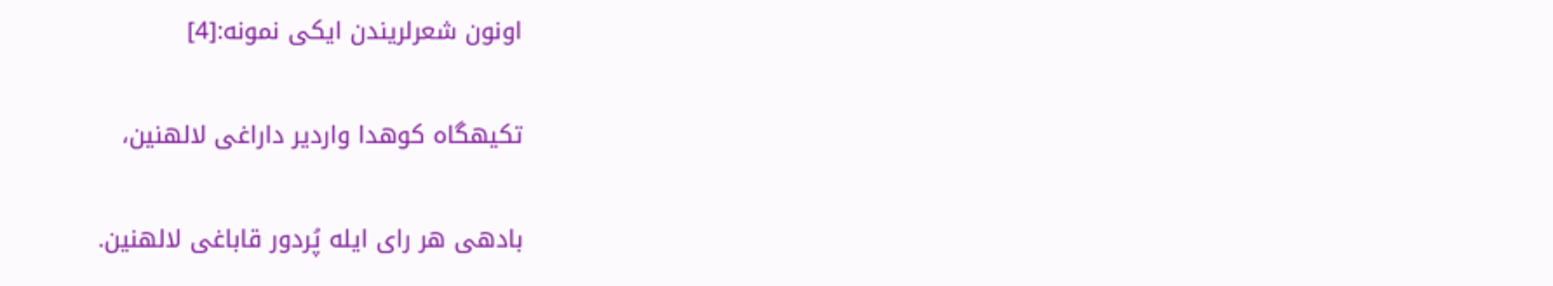اونون شعرلریندن ایکی نمونه:[4]

تکیهگاه کوهدا واردیر داراغی لالهنین،

بادهی هر رای ایله پُردور قاباغی لالهنین.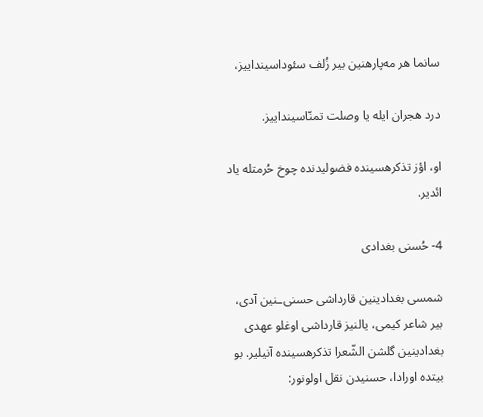سانما هر مه‌پارهنین بیر زُلف سئوداسینداییز،

درد هجران ایله یا وصلت تمنّاسینداییز.

او، اؤز تذکرهسینده فضولیدنده چوخ حُرمتله یاد ائدیر.

4- حُسنی بغدادی

شمسی بغدادینین قارداشی حسنی‌ـنین آدی، بیر شاعر کیمی، یالنیز قارداشی اوغلو عهدی بغدادینین گلشن الشّعرا تذکرهسینده آنیلیر. بو بیتده اورادا، حسنیدن نقل اولونور: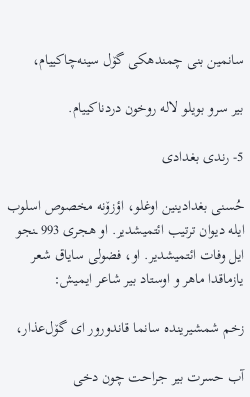سانمین بنی چمندهکی گۆل سینه‌چاکییام،

بیر سرو بویلو لاله روخون دردناکییام.

5- رندی بغدادی

حُسنی بغدادینین اوغلو، اؤزۆنه مخصوص اسلوب ایله دیوان ترتیب ائتمیشدیر. او هجری 993 ـنجو ایل وفات ائتمیشدیر. او، فضولی سایاق شعر یازماقدا ماهر و اوستاد بیر شاعر ایمیش:

زخم شمشیرینده سانما قاندورور ای گۆل‌عذار،

آب حسرت بیر جراحت چون دخی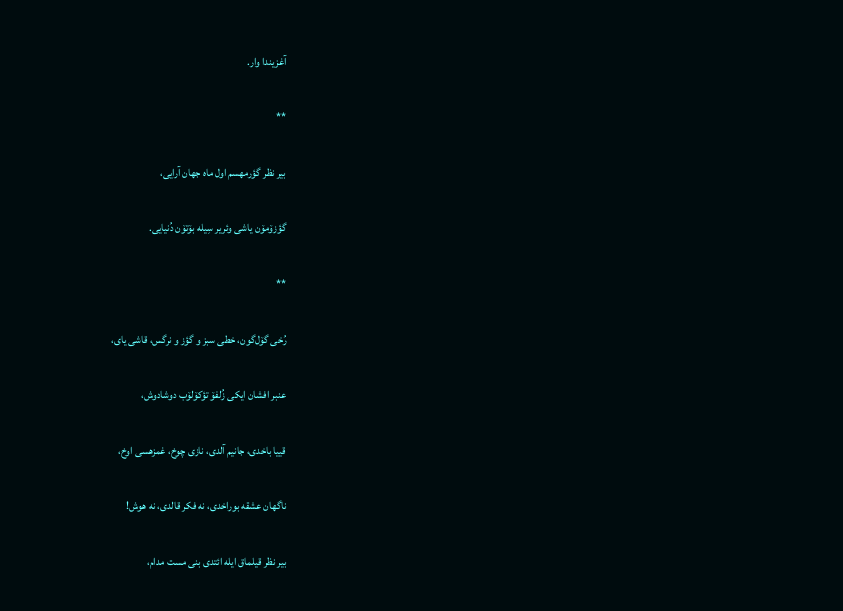آغزیندا وار.

**

بیر نظر گؤرمهسم اول ماه جهان آرایی،

گؤزۆمۆن یاشی وئریر سِیله بۆتۆن دُنیایی.

**

رُخی گۆل‌گون، خطی سبز و گؤز و نرگس، قاشی یای،

عنبر افشان ایکی زُلفۆ تؤکۆلۆب دوشادوش،

قییا باخدی، جانیم آلدی، نازی چوخ، غمزهسی اوخ،

ناگهان عشقه بوراخدی، نه فکر قالدی، نه هوش!

بیر نظر قیلماق ایله ائتدی بنی مست مدام،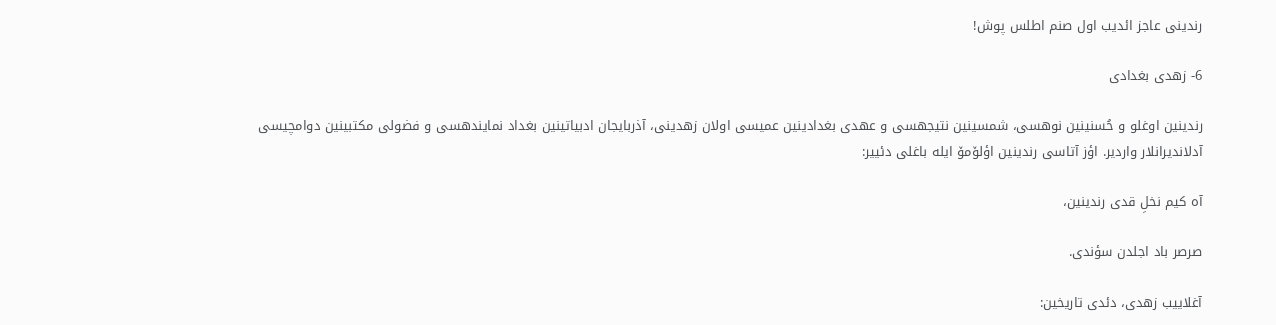رندینی عاجز ائدیب اول صنم اطلس پوش!

6- زهدی بغدادی

رندینین اوغلو و حُسنینین نوهسی، شمسینین نتیجهسی و عهدی بغدادینین عمیسی اولان زهدینی، آذربایجان ادبیاتینین بغداد نمایندهسی و فضولی مکتبینین دوامچیسی آدلاندیرانلار واردیر. اؤز آتاسی رندینین اؤلۆمۆ ایله باغلی دئییر:

آه کیم نخلِ قدی رندینین،

صرصر باد اجلدن سؤندی.

آغلاییب زهدی، دئدی تاریخین: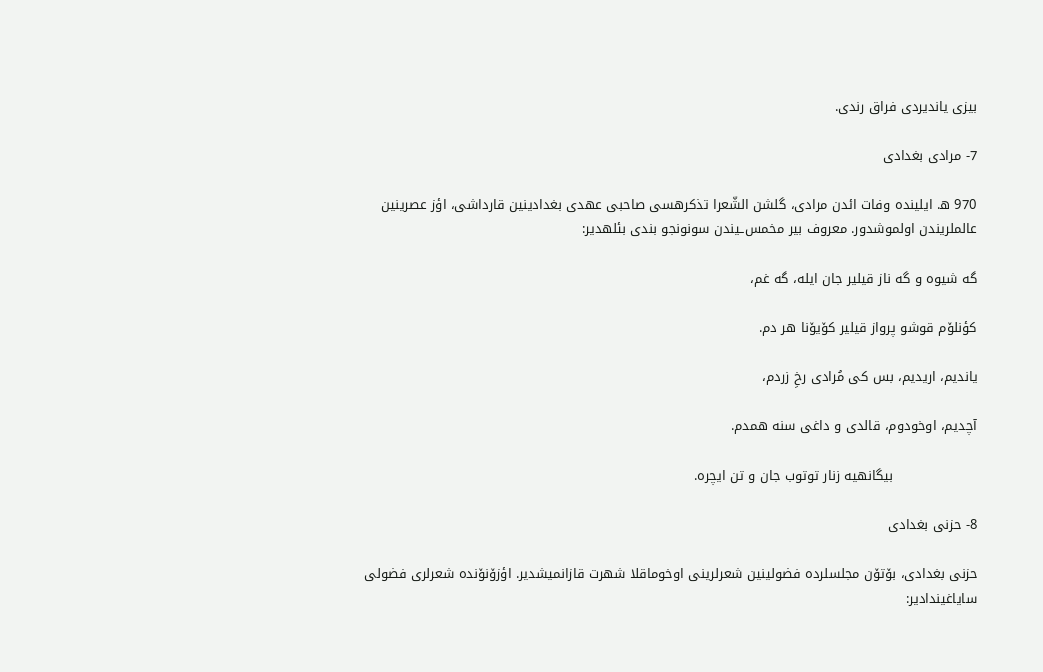بیزی یاندیردی فراق رندی.

7- مرادی بغدادی

970 ه‍. ایلینده وفات ائدن مرادی، گلشن الشّعرا تذکرهسی صاحبی عهدی بغدادینین قارداشی، اؤز عصرینین عالملریندن اولموشدور. معروف بیر مخمس‌ـیندن سونونجو بندی بئلهدیر:

گه شیوه و گه ناز قیلیر جان ایله، گه غم،

کؤنلۆم قوشو پرواز قیلیر کۆیۆنا هر دم.

یاندیم، اریدیم، بس کی مُرادی رخِ زردم،

آچدیم، اوخودوم، قالدی و داغی سنه همدم.

                   بیگانهیه زنار توتوب جان و تن ایچره.

8- حزنی بغدادی

حزنی بغدادی، بۆتۆن مجلسلرده فضولینین شعرلرینی اوخوماقلا شهرت قازانمیشدیر. اؤزۆنۆنده شعرلری فضولی سایاغیندادیر: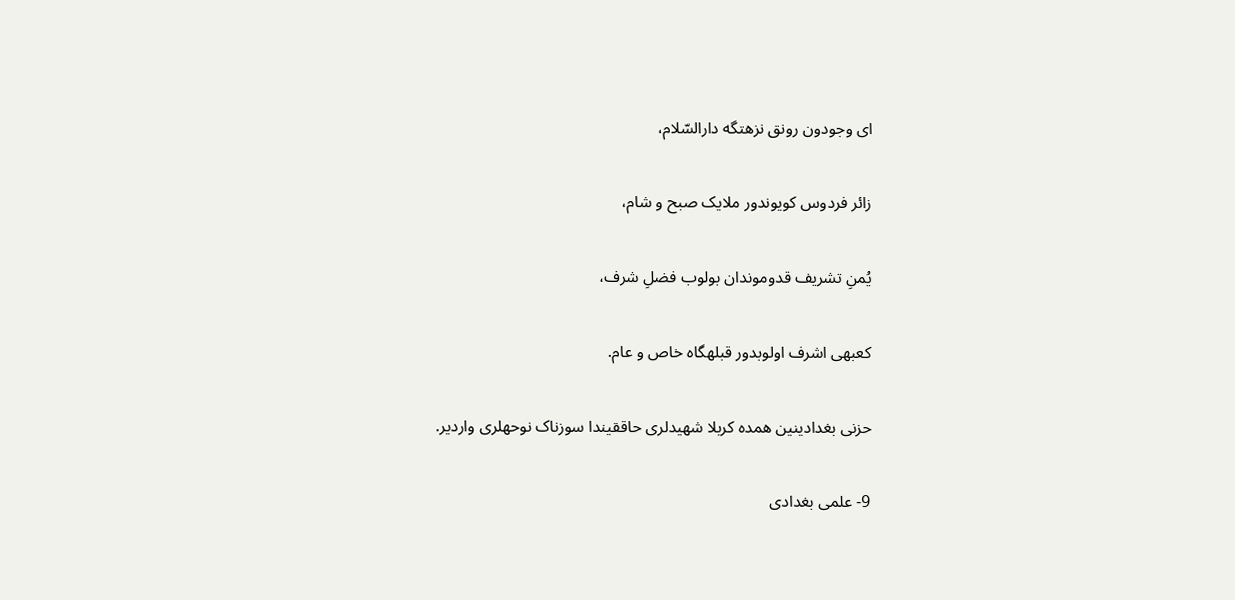ای وجودون رونق نزهتگه دارالسّلام،

زائر فردوس کویوندور ملایک صبح و شام،

یُمنِ تشریف قدوموندان بولوب فضلِ شرف،

کعبهی اشرف اولوبدور قبلهگاه خاص و عام.

حزنی بغدادینین همده کربلا شهیدلری حاققیندا سوزناک نوحهلری واردیر.

9- علمی بغدادی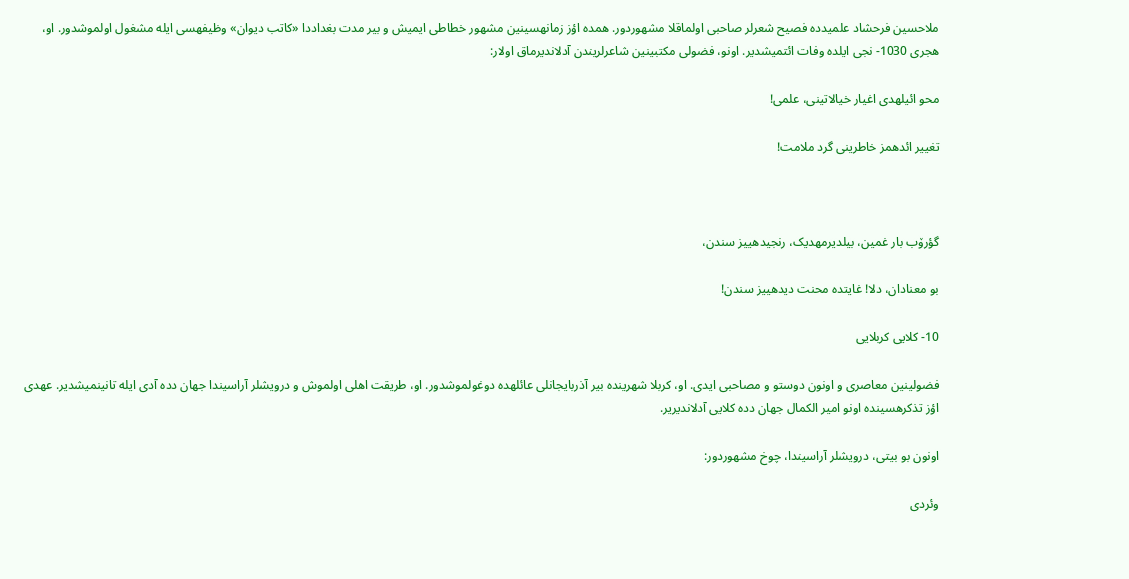ملاحسین فرحشاد علمیدده فصیح شعرلر صاحبی اولماقلا مشهوردور. همده اؤز زمانهسینین مشهور خطاطی ایمیش و بیر مدت بغداددا «کاتب دیوان» وظیفهسی ایله مشغول اولموشدور. او، هجری 1030- نجی ایلده وفات ائتمیشدیر. اونو، فضولی مکتبینین شاعرلریندن آدلاندیرماق اولار:

محو ائیلهدی اغیار خیالاتینی، علمی!

تغییر ائدهمز خاطرینی گرد ملامت!



گؤرۆب بار غمین، بیلدیرمهدیک، رنجیدهییز سندن،

بو معنادان، دلا! غایتده محنت دیدهییز سندن!

10- کلایی کربلایی

فضولینین معاصری و اونون دوستو و مصاحبی ایدی. او، کربلا شهرینده بیر آذربایجانلی عائلهده دوغولموشدور. او، طریقت اهلی اولموش و درویشلر آراسیندا جهان دده آدی ایله تانینمیشدیر. عهدی اؤز تذکرهسینده اونو امیر الکمال جهان دده کلایی آدلاندیریر.

اونون بو بیتی، درویشلر آراسیندا، چوخ مشهوردور:

وئردی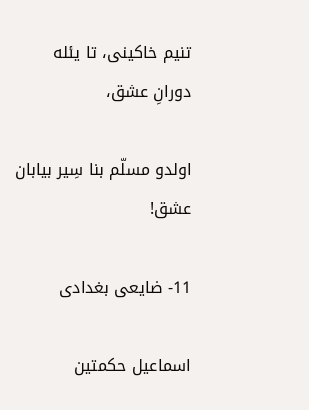تنیم خاکینی، تا یئله دورانِ عشق،

اولدو مسلّم بنا سِیر بیابان عشق!

11- ضایعی بغدادی

اسماعیل حکمتین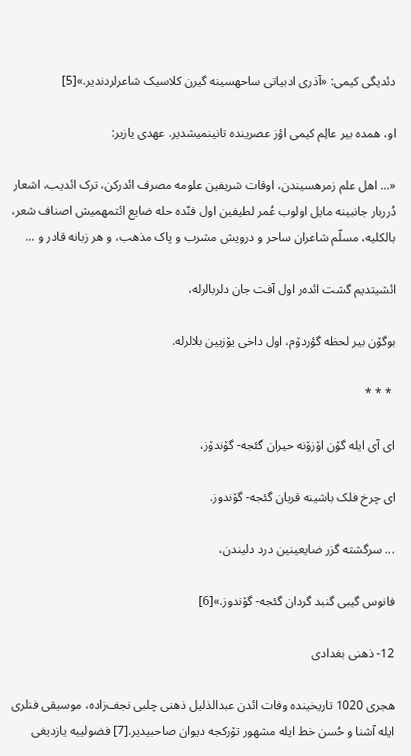دئدیگی کیمی: «آذری ادبیاتی ساحهسینه گیرن کلاسیک شاعرلردندیر.»[5]

او، همده بیر عالِم کیمی اؤز عصرینده تانینمیشدیر. عهدی یازیر:

«... اهل علم زمرهسیندن، اوقات شریفین علومه مصرف ائدرکن، ترک ائدیب، اشعار دُرربار جانبینه مایل اولوب عُمر لطیفین اول فنّده حله ضایع ائتمهمیش اصناف شعر، بالکلیه، مسلّم شاعران ساحر و درویش مشرب و پاک مذهب، و هر زبانه قادر و ...

ائشیتدیم گشت ائده‌ر اول آفت جان دلربالرله،

بوگۆن بیر لحظه گؤردۆم، اول داخی یۆزبین بلالرله.

 * * *

ای آی ایله گۆن اۆزۆنه حیران گئجه- گۆندۆز،

ای چرخ فلک باشینه قربان گئجه- گۆندوز.

... سرگشته گزر ضایعینین درد دلیندن،

فانوس گیبی گنبد گردان گئجه- گۆندوز.»[6]

12- ذهنی بغدادی

هجری 1020 تاریخینده وفات ائدن عبدالذلیل ذهنی چلبی نجف‌زاده، موسیقی فنلری ایله آشنا و حُسن خط ایله مشهور تۆرکجه دیوان صاحبیدیر.[7] فضولییه یازدیغی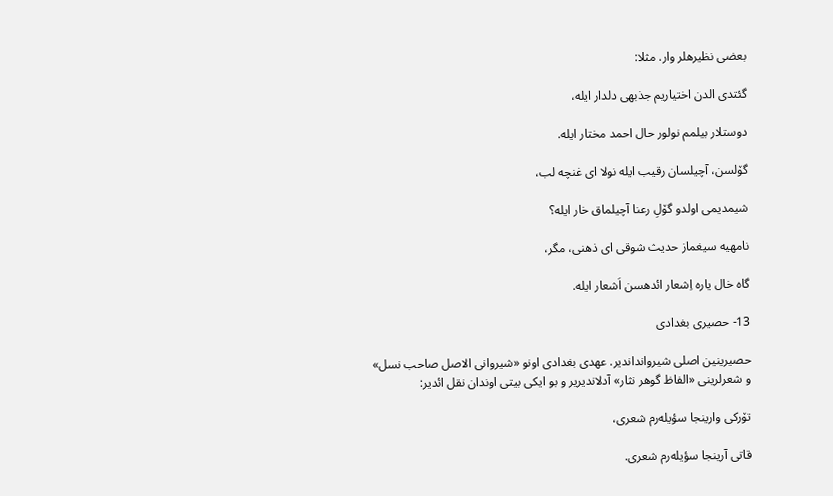بعضی نظیرهلر وار. مثلا:

گئتدی الدن اختیاریم جذبهی دلدار ایله،

دوستلار بیلمم نولور حال احمد مختار ایله.

گۆلسن، آچیلسان رقیب ایله نولا ای غنچه لب،

شیمدیمی اولدو گۆلِ رعنا آچیلماق خار ایله؟

نامهیه سیغماز حدیث شوقی ای ذهنی، مگر،

گاه خال یاره اِشعار ائدهسن اَشعار ایله.

13- حصیری بغدادی

حصیرینین اصلی شیروانداندیر. عهدی بغدادی اونو «شیروانی الاصل صاحب نسل» و شعرلرینی «الفاظ گوهر نثار» آدلاندیریر و بو ایکی بیتی اوندان نقل ائدیر:

تۆرکی وارینجا سؤیله‌رم شعری،

قاتی آرینجا سؤیله‌رم شعری.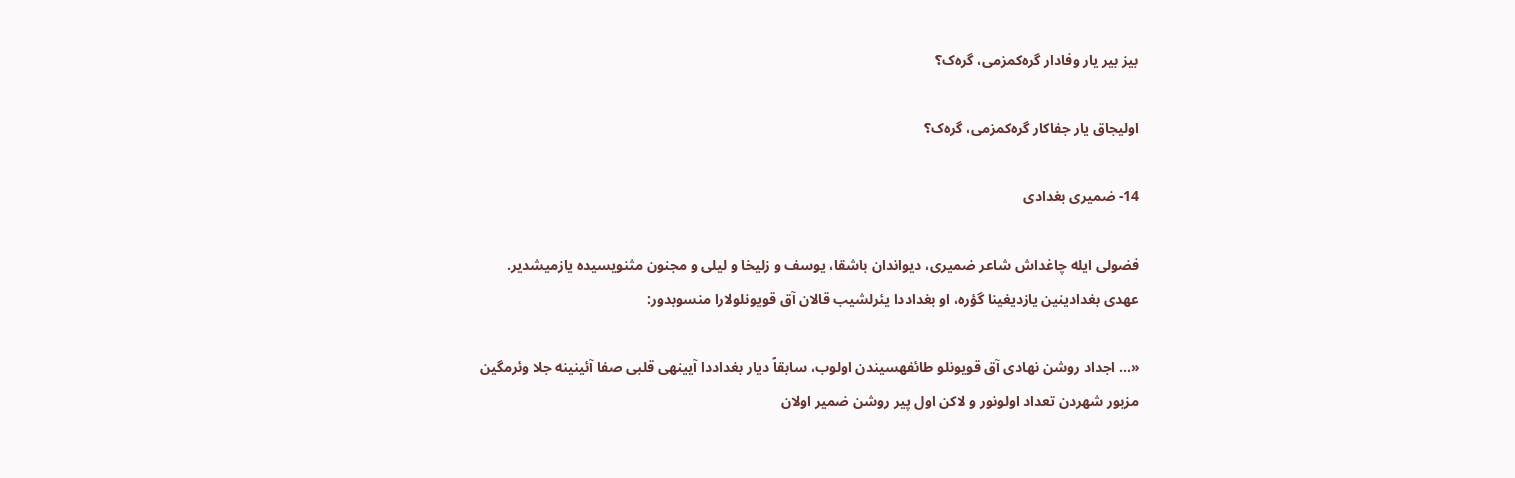بیز بیر یار وفادار گره‌کمزمی، گره‌ک؟

اولیجاق یار جفاکار گره‌کمزمی، گره‌ک؟

14- ضمیری بغدادی

فضولی ایله چاغداش شاعر ضمیری، دیواندان باشقا، یوسف و زلیخا و لیلی و مجنون مثنویسیده یازمیشدیر. عهدی بغدادینین یازدیغینا گؤره، او بغداددا یئرلشیب قالان آق قویونلولارا منسوبدور:

«... اجداد روشن نهادی آق قویونلو طائفهسیندن اولوب، سابقاً دیار بغداددا آیینهی قلبی صفا آئینینه جلا وئرمگین مزبور شهردن تعداد اولونور و لاکن اول پیر روشن ضمیر اولان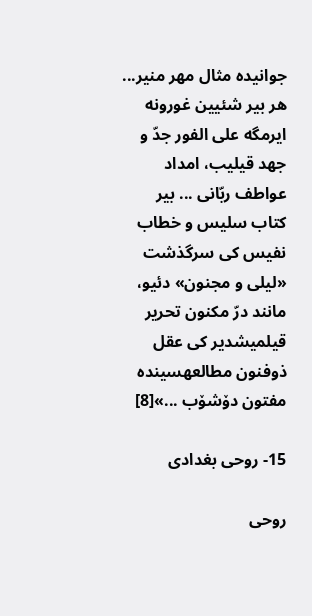جوانیده مثال مهر منیر... هر بیر شئیین غورونه ایرمگه علی الفور جدّ و جهد قیلیب، امداد عواطف ربّانی ... بیر کتاب سلیس و خطاب نفیس کی سرگذشت «لیلی و مجنون» دئیو، مانند درّ مکنون تحریر قیلمیشدیر کی عقل ذوفنون مطالعهسینده مفتون دۆشۆب ...»[8]

15- روحی بغدادی

روحی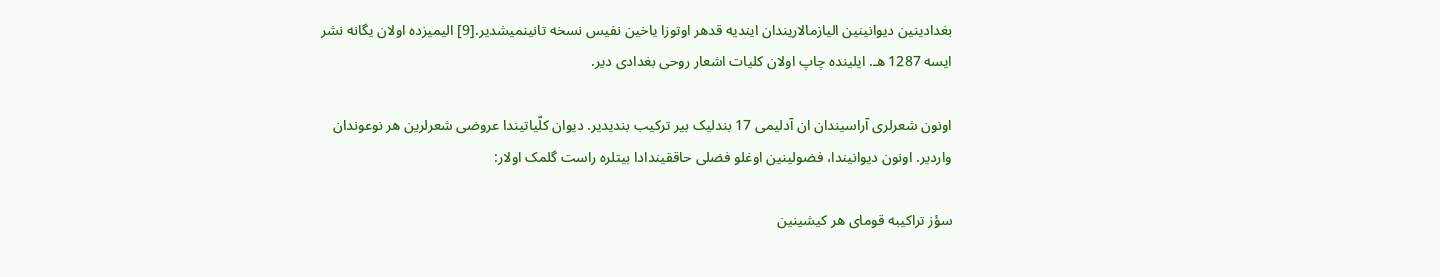بغدادینین دیوانینین الیازمالاریندان ایندیه قدهر اوتوزا یاخین نفیس نسخه تانینمیشدیر.[9] الیمیزده اولان یگانه نشر ایسه 1287 هـ. ایلینده چاپ اولان کلیات اشعار روحی بغدادی دیر.

اونون شعرلری آراسیندان ان آدلیمی 17 بندلیک بیر ترکیب بندیدیر. دیوان کلّیاتیندا عروضی شعرلرین هر نوعوندان واردیر. اونون دیوانیندا، فضولینین اوغلو فضلی حاققیندادا بیتلره راست گلمک اولار:

سؤز تراکیبه قومای هر کیشینین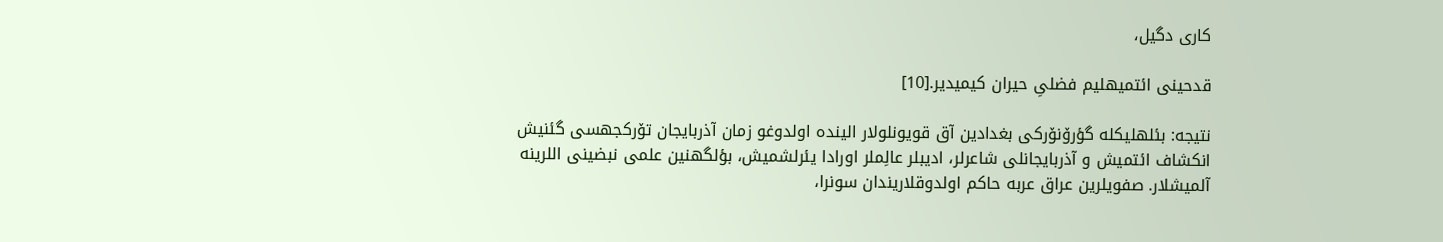کاری دگیل،

قدحینی ائتمیهلیم فضلیِ حیران کیمیدیر.[10]

نتیجه: بئلهلیکله گؤرۆنۆرکی بغدادین آق قویونلولار الینده اولدوغو زمان آذربایجان تۆرکجهسی گئنیش انکشاف ائتمیش و آذربایجانلی شاعرلر، ادیبلر عالِملر اورادا یئرلشمیش، بؤلگهنین علمی نبضینی اللرینه آلمیشلار. صفویلرین عراق عربه حاکم اولدوقلاریندان سونرا،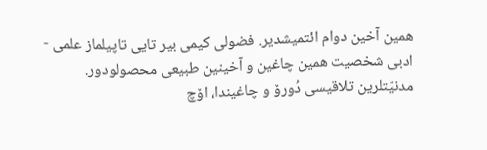همین آخین دوام ائتمیشدیر. فضولی کیمی بیر تایی تاپیلماز علمی - ادبی شخصیت همین چاغین و آخینین طبیعی محصولودور. مدنیّتلرین تلاقیسی دُورۆ و چاغیندا، اۆچ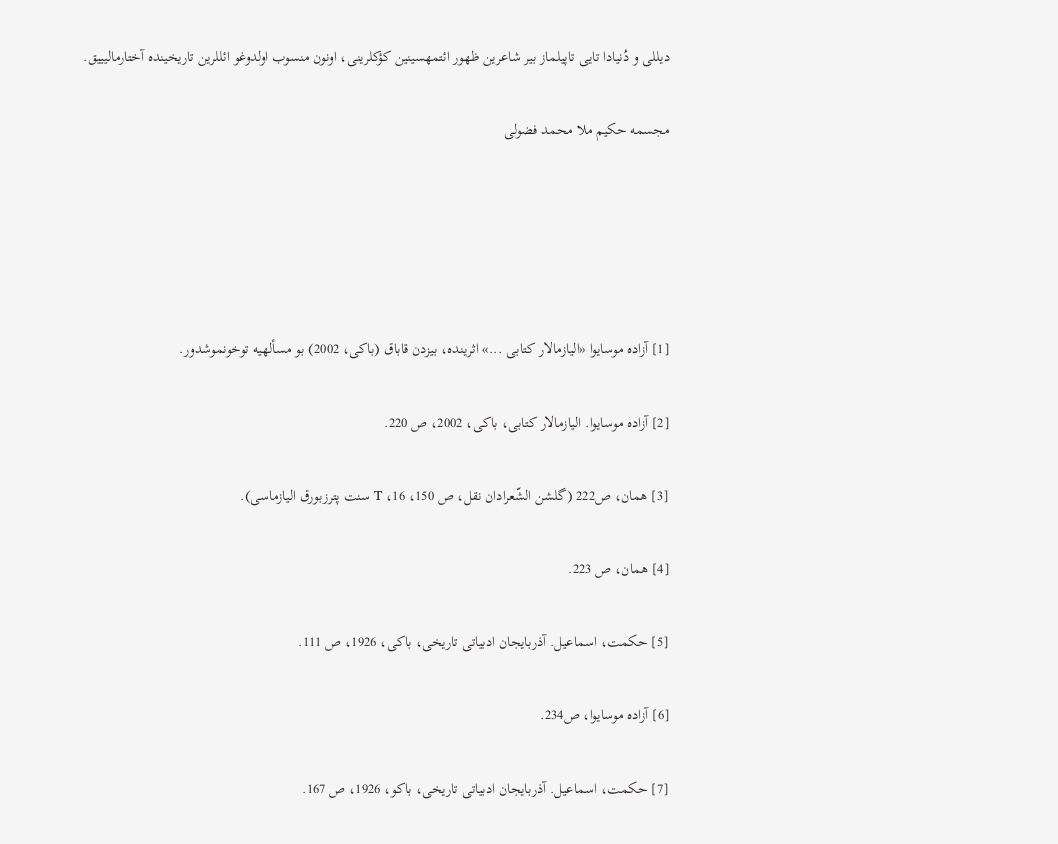دیللی و دُنیادا تایی تاپیلماز بیر شاعرین ظهور ائتمهسینین کؤکلرینی، اونون منسوب اولدوغو ائللرین تاریخینده آختارمالیییق.

مجسمه حکیم ملا محمد فضولی





[1] آزاده موسایوا «الیازمالار کتابی ...» اثرینده، بیزدن قاباق (باکی، 2002) بو مسألهیه توخونموشدور.

[2] آزاده موسایوا. الیازمالار کتابی، باکی، 2002، ص 220.

[3] همان، ص222 (گلشن الشّعرادان نقل، ص 150، 16، T سنت پترزبورق الیازماسی).

[4] همان، ص 223.

[5] حکمت، اسماعیل. آذربایجان ادبیاتی تاریخی، باکی، 1926، ص 111.

[6] آزاده موسایوا، ص234.

[7] حکمت، اسماعیل. آذربایجان ادبیاتی تاریخی، باکو، 1926، ص 167.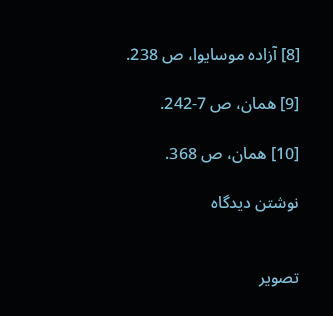[8] آزاده موسایوا، ص 238.

[9] همان، ص 7-242.

[10] همان، ص 368.

نوشتن دیدگاه


تصویر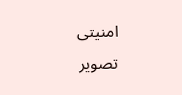امنیتی
تصویر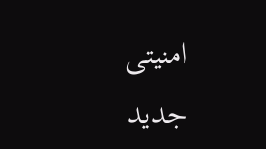امنیتی جدید